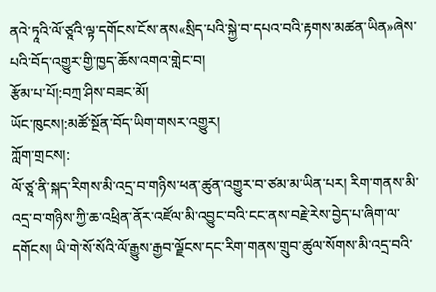ནའེ་ཏཱའི་ལོ་ཙཱའི་ལྟ་དགོངས་ངོས་ནས«སྲིད་པའི་སྐྱེ་བ་དཔའ་བའི་རྟགས་མཚན་ཡིན»ཞེས་པའི་བོད་འགྱུར་གྱི་ཁྱད་ཆོས་འགའ་གླེང་བ།
རྩོམ་པ་པོ།:བཀྲ་ཤིས་བཟང་མོ།
ཡོང་ཁུངས།:མཚོ་སྔོན་བོད་ཡིག་གསར་འགྱུར།
ཀློག་གྲངས།:
ལོ་ཙཱ་ནི་སྐད་རིགས་མི་འདྲ་བ་གཉིས་ཕན་ཚུན་འགྱུར་བ་ཙམ་མ་ཡིན་པར། རིག་གནས་མི་འདྲ་བ་གཉིས་ཀྱི་ཆ་འཕྲིན་ནོར་འཛོལ་མི་འབྱུང་བའི་ངང་ནས་བརྗེ་རེས་བྱེད་པ་ཞིག་ལ་དགོངས། ཡི་གེ་སོ་སོའི་ལོ་རྒྱུས་རྒྱབ་ལྗོངས་དང་རིག་གནས་གྲུབ་ཚུལ་སོགས་མི་འདྲ་བའི་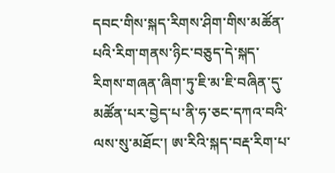དབང་གིས་སྐད་རིགས་ཤིག་གིས་མཚོན་པའི་རིག་གནས་ཉིང་བཅུད་དེ་སྐད་རིགས་གཞན་ཞིག་ཏུ་ཇི་མ་ཇི་བཞིན་དུ་མཚོན་པར་བྱེད་པ་ནི་ཧ་ཅང་དཀའ་བའི་ལས་སུ་མཐོང་། ཨ་རིའི་སྐད་བརྡ་རིག་པ་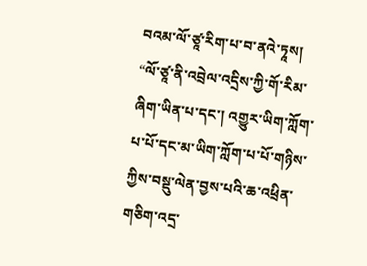བའམ་ལོ་ཙཱ་རིག་པ་བ་ནའེ་ཏཱས། “ལོ་ཙཱ་ནི་འབྲེལ་འདྲིས་ཀྱི་གོ་རིམ་ཞིག་ཡིན་པ་དང་། འགྱུར་ཡིག་ཀློག་པ་པོ་དང་མ་ཡིག་ཀློག་པ་པོ་གཉིས་ཀྱིས་བསྡུ་ལེན་བྱས་པའི་ཆ་འཕྲིན་གཅིག་འདྲ་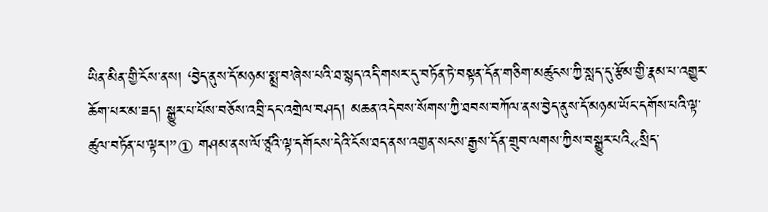ཡིན་མིན་གྱི་ངོས་ནས། ‘བྱེད་ནུས་དོ་མཉམ་སྨྲ་བ’ཞེས་པའི་ཐ་སྙད་འདི་གསར་དུ་བཏོན་ཏེ་བསྟན་དོན་གཅིག་མཚུངས་ཀྱི་སླད་དུ་རྩོམ་གྱི་རྣམ་པ་འགྱུར་ཆོག་པར་མ་ཟད། སྒྱུར་པ་པོས་བཅོས་འབྲི་དང་འགྲེལ་བཤད། མཆན་འདེབས་སོགས་ཀྱི་ཐབས་བཀོལ་ནས་བྱེད་ནུས་དོ་མཉམ་ཡོང་དགོས་པའི་ལྟ་ཚུལ་བཏོན་པ་ལྟར།”① གཤམ་ནས་ལོ་ཙཱའི་ལྟ་དགོངས་དེའི་ངོས་ཐད་ནས་འགྱན་སངས་རྒྱས་དོན་གྲུབ་ལགས་ཀྱིས་བསྒྱུར་པའི«སྲིད་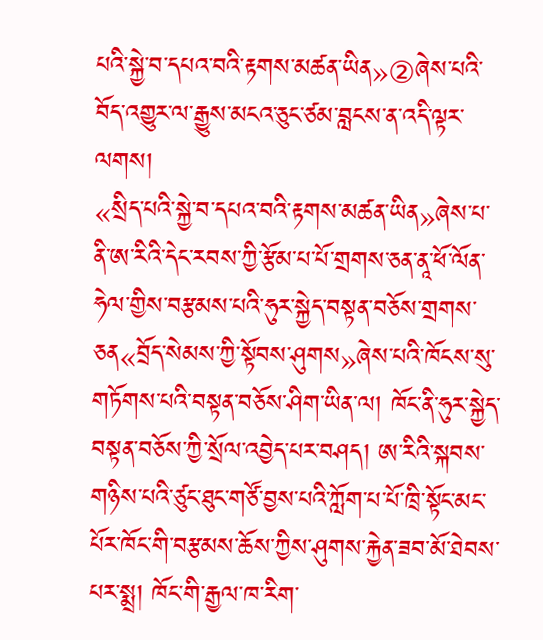པའི་སྐྱེ་བ་དཔའ་བའི་རྟགས་མཚན་ཡིན»②ཞེས་པའི་བོད་འགྱུར་ལ་རྒྱུས་མངའ་ཅུང་ཙམ་བླངས་ན་འདི་ལྟར་ལགས།
«སྲིད་པའི་སྐྱེ་བ་དཔའ་བའི་རྟགས་མཚན་ཡིན»ཞེས་པ་ནི་ཨ་རིའི་དེང་རབས་ཀྱི་རྩོམ་པ་པོ་གྲགས་ཅན་ནཱ་ཕོ་ལོན་ཧེལ་གྱིས་བརྩམས་པའི་ཧུར་སྐྱེད་བསྟན་བཅོས་གྲགས་ཅན«བྲོད་སེམས་ཀྱི་སྟོབས་ཤུགས»ཞེས་པའི་ཁོངས་སུ་གཏོགས་པའི་བསྟན་བཅོས་ཤིག་ཡིན་ལ། ཁོང་ནི་ཧུར་སྐྱེད་བསྟན་བཅོས་ཀྱི་སྲོལ་འབྱེད་པར་བཤད། ཨ་རིའི་སྐབས་གཉིས་པའི་ཙུང་ཐུང་གཙོ་བྱས་པའི་ཀློག་པ་པོ་ཁྲི་སྟོང་མང་པོར་ཁོང་གི་བརྩམས་ཆོས་ཀྱིས་ཤུགས་རྐྱེན་ཟབ་མོ་ཐེབས་པར་སྨྲ། ཁོང་གི་རྒྱལ་ཁ་རིག་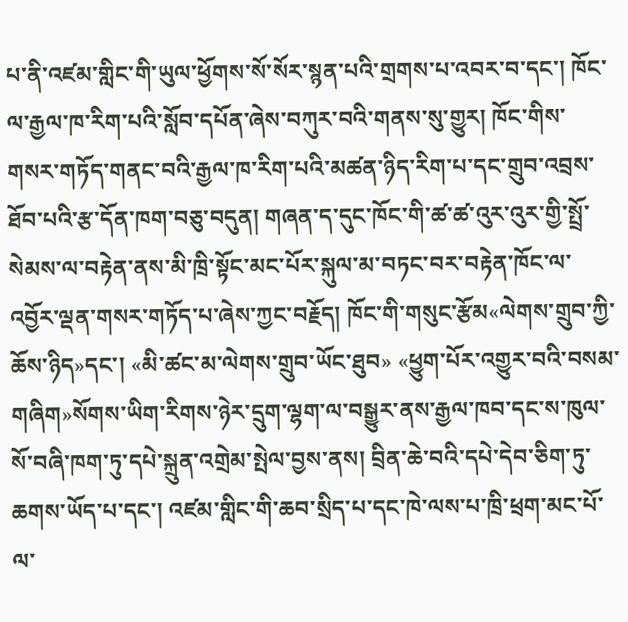པ་ནི་འཛམ་གླིང་གི་ཡུལ་ཕྱོགས་སོ་སོར་སྙན་པའི་གྲགས་པ་འབར་བ་དང་། ཁོང་ལ་རྒྱལ་ཁ་རིག་པའི་སློབ་དཔོན་ཞེས་བཀུར་བའི་གནས་སུ་གྱུར། ཁོང་གིས་གསར་གཏོད་གནང་བའི་རྒྱལ་ཁ་རིག་པའི་མཚན་ཉིད་རིག་པ་དང་གྲུབ་འབྲས་ཐོབ་པའི་རྩ་དོན་ཁག་བཅུ་བདུན། གཞན་ད་དུང་ཁོང་གི་ཚ་ཚ་འུར་འུར་གྱི་སྤྲོ་སེམས་ལ་བརྟེན་ནས་མི་ཁྲི་སྟོང་མང་པོར་སྐུལ་མ་བཏང་བར་བརྟེན་ཁོང་ལ་འབྱོར་ལྡན་གསར་གཏོད་པ་ཞེས་ཀྱང་བརྗོད། ཁོང་གི་གསུང་རྩོམ«ལེགས་གྲུབ་ཀྱི་ཆོས་ཉིད»དང་། «མི་ཚང་མ་ལེགས་གྲུབ་ཡོང་ཐུབ» «ཕྱུག་པོར་འགྱུར་བའི་བསམ་གཞིག»སོགས་ཡིག་རིགས་ཉེར་དྲུག་ལྷག་ལ་བསྒྱུར་ནས་རྒྱལ་ཁབ་དང་ས་ཁུལ་སོ་བཞི་ཁག་ཏུ་དཔེ་སྐྲུན་འགྲེམ་སྤེལ་བྱས་ནས། བྲིན་ཆེ་བའི་དཔེ་དེབ་ཅིག་ཏུ་ཆགས་ཡོད་པ་དང་། འཛམ་གླིང་གི་ཆབ་སྲིད་པ་དང་ཁེ་ལས་པ་ཁྲི་ཕྲག་མང་པོ་ལ་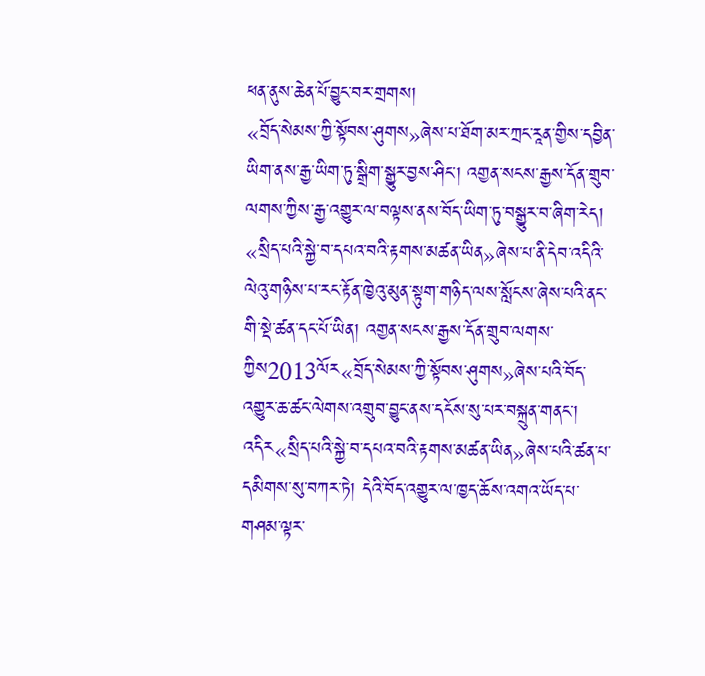ཕན་ནུས་ཆེན་པོ་བྱུང་བར་གྲགས།
«བྲོད་སེམས་ཀྱི་སྟོབས་ཤུགས»ཞེས་པ་ཐོག་མར་ཀྲང་རཱན་གྱིས་དབྱིན་ཡིག་ནས་རྒྱ་ཡིག་ཏུ་སྒྲིག་སྒྱུར་བྱས་ཤིང་། འགྱན་སངས་རྒྱས་དོན་གྲུབ་ལགས་ཀྱིས་རྒྱ་འགྱུར་ལ་བལྟས་ནས་བོད་ཡིག་ཏུ་བསྒྱུར་བ་ཞིག་རེད། «སྲིད་པའི་སྐྱེ་བ་དཔའ་བའི་རྟགས་མཚན་ཡིན»ཞེས་པ་ནི་དེབ་འདིའི་ལེའུ་གཉིས་པ་རང་རྟོན་ཁྱེའུ་མུན་སྟུག་གཉིད་ལས་སློངས་ཞེས་པའི་ནང་གི་སྡེ་ཚན་དང་པོ་ཡིན། འགྱན་སངས་རྒྱས་དོན་གྲུབ་ལགས་ཀྱིས2013ལོར«བྲོད་སེམས་ཀྱི་སྟོབས་ཤུགས»ཞེས་པའི་བོད་འགྱུར་ཆ་ཚང་ལེགས་འགྲུབ་བྱུང་ནས་དངོས་སུ་པར་བསྐྲུན་གནང་། འདིར«སྲིད་པའི་སྐྱེ་བ་དཔའ་བའི་རྟགས་མཚན་ཡིན»ཞེས་པའི་ཚན་པ་དམིགས་སུ་བཀར་ཏེ། དེའི་བོད་འགྱུར་ལ་ཁྱད་ཆོས་འགའ་ཡོད་པ་གཤམ་ལྟར་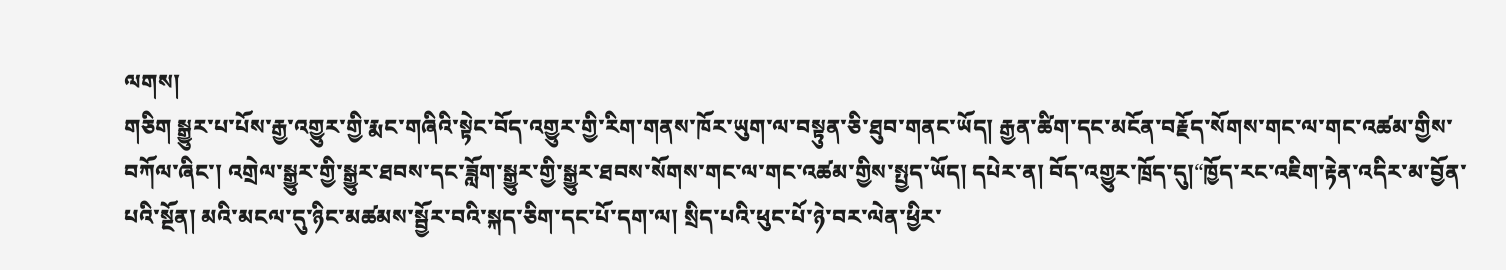ལགས།
གཅིག སྒྱུར་པ་པོས་རྒྱ་འགྱུར་གྱི་རྨང་གཞིའི་སྟེང་བོད་འགྱུར་གྱི་རིག་གནས་ཁོར་ཡུག་ལ་བསྟུན་ཅི་ཐུབ་གནང་ཡོད། རྒྱན་ཚིག་དང་མངོན་བརྗོད་སོགས་གང་ལ་གང་འཚམ་གྱིས་བཀོལ་ཞིང་། འགྲེལ་སྒྱུར་གྱི་སྒྱུར་ཐབས་དང་ཟློག་སྒྱུར་གྱི་སྒྱུར་ཐབས་སོགས་གང་ལ་གང་འཚམ་གྱིས་སྤྱད་ཡོད། དཔེར་ན། བོད་འགྱུར་ཁྲོད་དུ།“ཁྱོད་རང་འཇིག་རྟེན་འདིར་མ་བྱོན་པའི་སྔོན། མའི་མངལ་དུ་ཉིང་མཚམས་སྦྱོར་བའི་སྐད་ཅིག་དང་པོ་དག་ལ། སྲིད་པའི་ཕུང་པོ་ཉེ་བར་ལེན་ཕྱིར་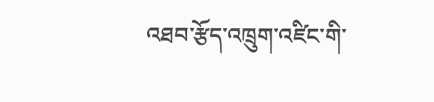འཐབ་རྩོད་འཁྲུག་འཛིང་གི་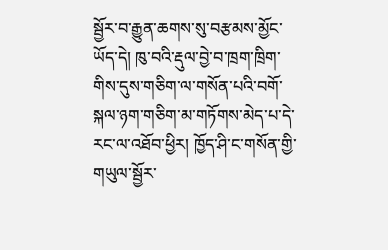སྦྱོར་བ་རྒྱུན་ཆགས་སུ་བརྩམས་མྱོང་ཡོད་དེ། ཁུ་བའི་རྡུལ་བྱེ་བ་ཁྲག་ཁྲིག་གིས་དུས་གཅིག་ལ་གསོན་པའི་བགོ་སྐལ་ཉག་གཅིག་མ་གཏོགས་མེད་པ་དེ་རང་ལ་འཐོབ་ཕྱིར། ཁྱོད་ཤི་ང་གསོན་གྱི་གཡུལ་སྦྱོར་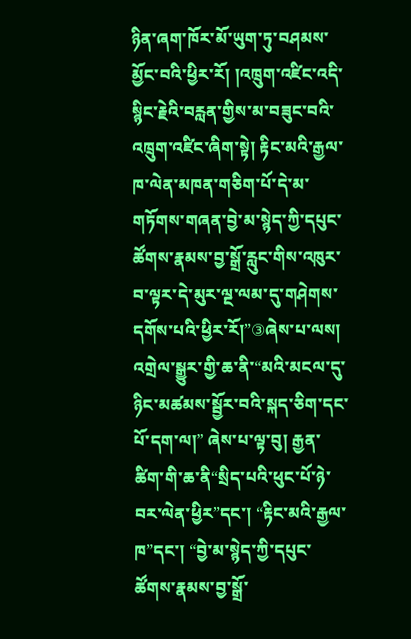ཉིན་ཞག་ཁོར་མོ་ཡུག་ཏུ་བཤམས་མྱོང་བའི་ཕྱིར་རོ། །འཁྲུག་འཛིང་འདི་སྙིང་རྗེའི་བརླན་གྱིས་མ་བཟུང་བའི་འཁྲུག་འཛིང་ཞིག་སྟེ། རྟིང་མའི་རྒྱལ་ཁ་ལེན་མཁན་གཅིག་པོ་དེ་མ་གཏོགས་གཞན་བྱེ་མ་སྙེད་ཀྱི་དཔུང་ཚོགས་རྣམས་བྱ་སྒྲོ་རླུང་གིས་འཁུར་བ་ལྟར་དེ་མུར་ལྔ་ལམ་དུ་གཤེགས་དགོས་པའི་ཕྱིར་རོ།”③ཞེས་པ་ལས། འགྲེལ་སྒྱུར་གྱི་ཆ་ནི་“མའི་མངལ་དུ་ཉིང་མཚམས་སྦྱོར་བའི་སྐད་ཅིག་དང་པོ་དག་ལ།” ཞེས་པ་ལྟ་བུ། རྒྱན་ཚིག་གི་ཆ་ནི“སྲིད་པའི་ཕུང་པོ་ཉེ་བར་ལེན་ཕྱིར”དང་། “རྟིང་མའི་རྒྱལ་ཁ”དང་། “བྱེ་མ་སྙེད་ཀྱི་དཔུང་ཚོགས་རྣམས་བྱ་སྒྲོ་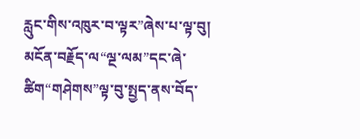རླུང་གིས་འཁུར་བ་ལྟར”ཞེས་པ་ལྟ་བུ། མངོན་བརྗོད་ལ“ལྔ་ལམ”དང་ཞེ་ཚིག“གཤེགས”ལྟ་བུ་སྤྱད་ནས་བོད་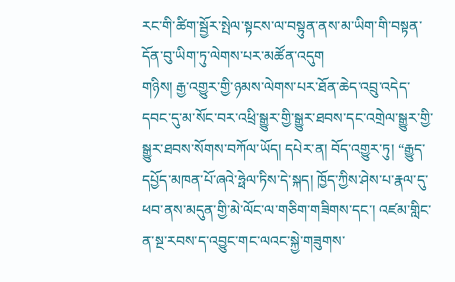རང་གི་ཚིག་སྦྱོར་སྤེལ་སྟངས་ལ་བསྟུན་ནས་མ་ཡིག་གི་བསྟན་དོན་བུ་ཡིག་ཏུ་ལེགས་པར་མཚོན་འདུག
གཉིས། རྒྱ་འགྱུར་གྱི་ཉམས་ལེགས་པར་ཐོན་ཆེད་འབྲུ་འདེད་དབང་དུ་མ་སོང་བར་འཕྲི་སྒྱུར་གྱི་སྒྱུར་ཐབས་དང་འགྲེལ་སྒྱུར་གྱི་སྒྱུར་ཐབས་སོགས་བཀོལ་ཡོད། དཔེར་ན། བོད་འགྱུར་ཏུ། “རྒྱུད་དཔྱོད་མཁན་པོ་ཞའེ་ཧྥེལ་ཏིས་དེ་སྐད། ཁྱོད་ཀྱིས་ཤེས་པ་རྣལ་དུ་ཕབ་ནས་མདུན་གྱི་མེ་ལོང་ལ་གཅིག་གཟིགས་དང་། འཛམ་གླིང་ན་སྔ་རབས་ད་འབྱུང་གང་ལའང་སྐྱེ་གཟུགས་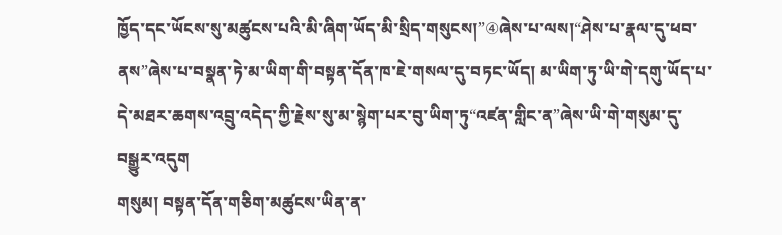ཁྱོད་དང་ཡོངས་སུ་མཚུངས་པའི་མི་ཞིག་ཡོད་མི་སྲིད་གསུངས།”④ཞེས་པ་ལས།“ཤེས་པ་རྣལ་དུ་ཕབ་ནས”ཞེས་པ་བསྣན་ཏེ་མ་ཡིག་གི་བསྟན་དོན་ཁ་ཇེ་གསལ་དུ་བཏང་ཡོད། མ་ཡིག་ཏུ་ཡི་གེ་དགུ་ཡོད་པ་དེ་མཐར་ཆགས་འབྲུ་འདེད་ཀྱི་རྗེས་སུ་མ་སྙེག་པར་བུ་ཡིག་ཏུ“འཛན་གླིང་ན”ཞེས་ཡི་གེ་གསུམ་དུ་བསྒྱུར་འདུག
གསུམ། བསྟན་དོན་གཅིག་མཚུངས་ཡིན་ན་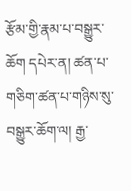རྩོམ་གྱི་རྣམ་པ་བསྒྱུར་ཆོག དཔེར་ན། ཚན་པ་གཅིག་ཚན་པ་གཉིས་སུ་བསྒྱུར་ཆོག་ལ། རྒྱ་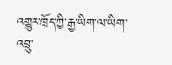འགྱུར་ཁྲོད་ཀྱི་རྒྱ་ཡིག་ལ་ཡིག་འབྲུ་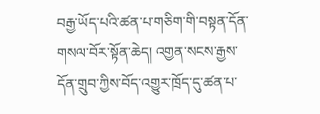བརྒྱ་ཡོད་པའི་ཚན་པ་གཅིག་གི་བསྟན་དོན་གསལ་བོར་སྟོན་ཆེད། འགྱན་སངས་རྒྱས་དོན་གྲུབ་ཀྱིས་བོད་འགྱུར་ཁྲོད་དུ་ཚན་པ་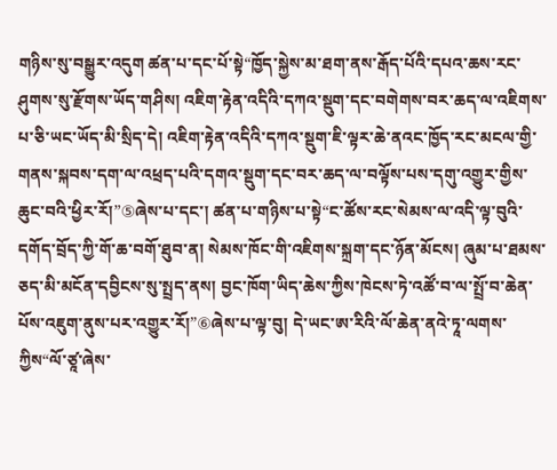གཉིས་སུ་བསྒྱུར་འདུག ཚན་པ་དང་པོ་སྟེ“ཁྱོད་སྐྱེས་མ་ཐག་ནས་རྒོད་པོའི་དཔའ་ཆས་རང་ཤུགས་སུ་རྫོགས་ཡོད་གཤིས། འཇིག་རྟེན་འདིའི་དཀའ་སྡུག་དང་བགེགས་བར་ཆད་ལ་འཇིགས་པ་ཅི་ཡང་ཡོད་མི་སྲིད་དེ། འཇིག་རྟེན་འདིའི་དཀའ་སྡུག་ཇི་ལྟར་ཆེ་ནའང་ཁྱོད་རང་མངལ་གྱི་གནས་སྐབས་དག་ལ་འཕྲད་པའི་དགའ་སྡུག་དང་བར་ཆད་ལ་བལྟོས་པས་དགུ་འགྱུར་གྱིས་ཆུང་བའི་ཕྱིར་རོ།”⑤ཞེས་པ་དང་། ཚན་པ་གཉིས་པ་སྟེ“ང་ཚོས་རང་སེམས་ལ་འདི་ལྟ་བུའི་དགོད་བྲོད་ཀྱི་གོ་ཆ་བགོ་ཐུབ་ན། སེམས་ཁོང་གི་འཇིགས་སྐྲག་དང་ཉོན་མོངས། ཞུམ་པ་ཐམས་ཅད་མི་མངོན་དབྱིངས་སུ་སྤྲད་ནས། བྱང་ཁོག་ཡིད་ཆེས་ཀྱིས་ཁེངས་ཏེ་འཚོ་བ་ལ་སྤྲོ་བ་ཆེན་པོས་འཇུག་ནུས་པར་འགྱུར་རོ།”⑥ཞེས་པ་ལྟ་བུ། དེ་ཡང་ཨ་རིའི་ལོ་ཆེན་ནའེ་ཏཱ་ལགས་ཀྱིས“ལོ་ཙཱ་ཞེས་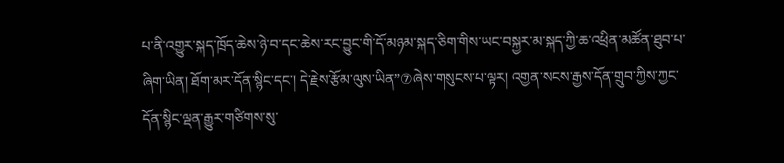པ་ནི་འགྱུར་སྐད་ཁྲོད་ཆེས་ཉེ་བ་དང་ཆེས་རང་བྱུང་གི་དོ་མཉམ་སྐད་ཅིག་གིས་ཡང་བསྐྱར་མ་སྐད་ཀྱི་ཆ་འཕྲིན་མཚོན་ཐུབ་པ་ཞིག་ཡིན། ཐོག་མར་དོན་སྙིང་དང་། དེ་རྗེས་རྩོམ་ལུས་ཡིན”⑦ཞེས་གསུངས་པ་ལྟར། འགྱན་སངས་རྒྱས་དོན་གྲུབ་ཀྱིས་ཀྱང་དོན་སྙིང་ལྡན་རྒྱུར་གཙིགས་སུ་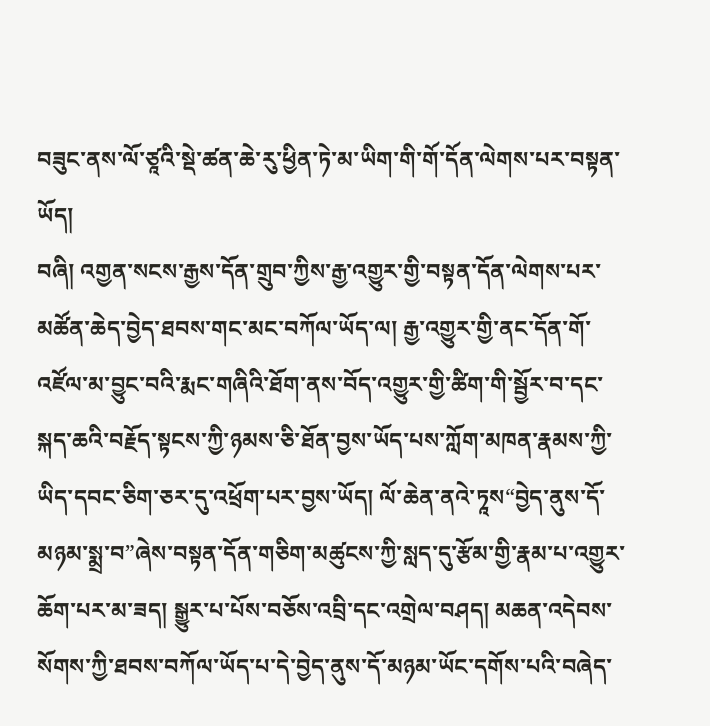བཟུང་ནས་ལོ་ཙཱའི་སྡེ་ཚན་ཆེ་རུ་ཕྱིན་ཏེ་མ་ཡིག་གི་གོ་དོན་ལེགས་པར་བསྟན་ཡོད།
བཞི། འགྱན་སངས་རྒྱས་དོན་གྲུབ་ཀྱིས་རྒྱ་འགྱུར་གྱི་བསྟན་དོན་ལེགས་པར་མཚོན་ཆེད་བྱེད་ཐབས་གང་མང་བཀོལ་ཡོད་ལ། རྒྱ་འགྱུར་གྱི་ནང་དོན་གོ་འཛོལ་མ་བྱུང་བའི་རྨང་གཞིའི་ཐོག་ནས་བོད་འགྱུར་གྱི་ཚིག་གི་སྦྱོར་བ་དང་སྐད་ཆའི་བརྗོད་སྟངས་ཀྱི་ཉམས་ཅི་ཐོན་བྱས་ཡོད་པས་ཀློག་མཁན་རྣམས་ཀྱི་ཡིད་དབང་ཅིག་ཅར་དུ་འཕྲོག་པར་བྱས་ཡོད། ལོ་ཆེན་ནའེ་ཏཱས“བྱེད་ནུས་དོ་མཉམ་སྨྲ་བ”ཞེས་བསྟན་དོན་གཅིག་མཚུངས་ཀྱི་སླད་དུ་རྩོམ་གྱི་རྣམ་པ་འགྱུར་ཆོག་པར་མ་ཟད། སྒྱུར་པ་པོས་བཅོས་འབྲི་དང་འགྲེལ་བཤད། མཆན་འདེབས་སོགས་ཀྱི་ཐབས་བཀོལ་ཡོད་པ་དེ་བྱེད་ནུས་དོ་མཉམ་ཡོང་དགོས་པའི་བཞེད་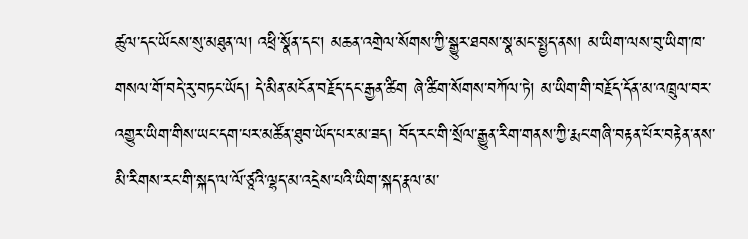ཚུལ་དང་ཡོངས་སུ་མཐུན་ལ། འཕྲི་སྣོན་དང་། མཆན་འགྲེལ་སོགས་ཀྱི་སྒྱུར་ཐབས་སྣ་མང་སྤྱད་ནས། མ་ཡིག་ལས་བུ་ཡིག་ཁ་གསལ་གོ་བདེ་རུ་བཏང་ཡོད། དེ་མིན་མངོན་བརྗོད་དང་རྒྱན་ཚིག ཞེ་ཚིག་སོགས་བཀོལ་ཏེ། མ་ཡིག་གི་བརྗོད་དོན་མ་འཁྲུལ་བར་འགྱུར་ཡིག་གིས་ཡང་དག་པར་མཚོན་ཐུབ་ཡོད་པར་མ་ཟད། བོད་རང་གི་སྲོལ་རྒྱུན་རིག་གནས་ཀྱི་རྨང་གཞི་བརྟན་པོར་བརྟེན་ནས་མི་རིགས་རང་གི་སྐད་ལ་ལོ་ཙཱའི་ལྷད་མ་འདྲེས་པའི་ཡིག་སྐད་རྣལ་མ་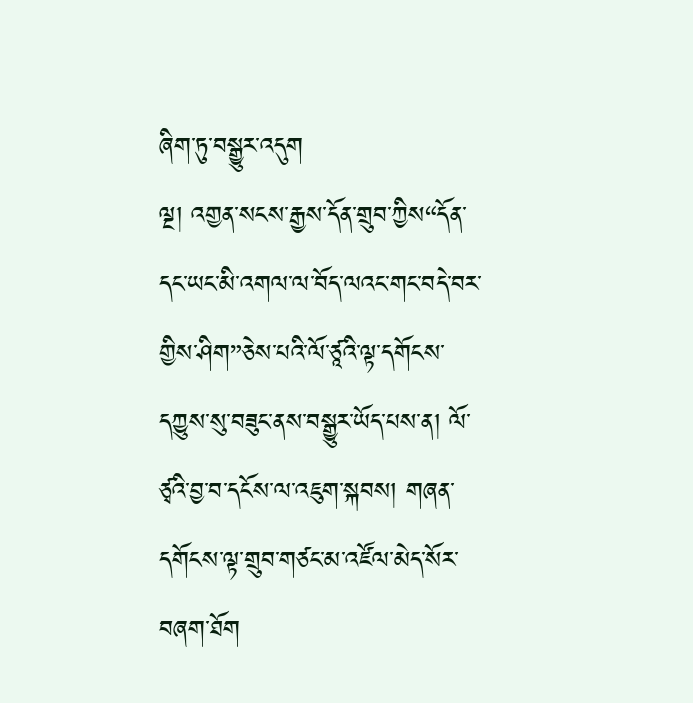ཞིག་ཏུ་བསྒྱུར་འདུག
ལྔ། འགྱན་སངས་རྒྱས་དོན་གྲུབ་ཀྱིས“དོན་དང་ཡང་མི་འགལ་ལ་བོད་ལའང་གང་བདེ་བར་གྱིས་ཤིག”ཅེས་པའི་ལོ་ཙཱའི་ལྟ་དགོངས་དཀྱུས་སུ་བཟུང་ནས་བསྒྱུར་ཡོད་པས་ན། ལོ་ཙྭའི་བྱ་བ་དངོས་ལ་འཇུག་སྐབས། གཞན་དགོངས་ལྟ་གྲུབ་གཙང་མ་འཛོལ་མེད་སོར་བཞག་ཐོག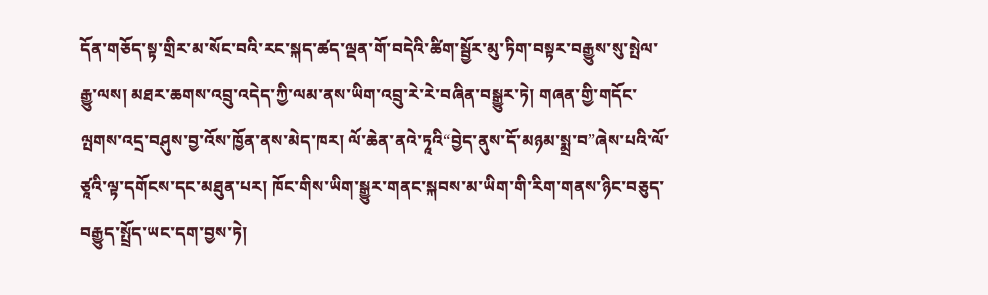དོན་གཅོད་སྟ་གྲིར་མ་སོང་བའི་རང་སྐད་ཚད་ལྡན་གོ་བདེའི་ཚིག་སྦྱོར་མུ་ཏིག་བསྟར་བརྒྱུས་སུ་སྤེལ་རྒྱུ་ལས། མཐར་ཆགས་འབྲུ་འདེད་ཀྱི་ལམ་ནས་ཡིག་འབྲུ་རེ་རེ་བཞིན་བསྒྱུར་ཏེ། གཞན་གྱི་གདོང་ལྤགས་འདྲ་བཤུས་བྱ་འོས་ཁྱོན་ནས་མེད་ཁར། ལོ་ཆེན་ནའེ་ཏཱའི“བྱེད་ནུས་དོ་མཉམ་སྨྲ་བ”ཞེས་པའི་ལོ་ཙཱའི་ལྟ་དགོངས་དང་མཐུན་པར། ཁོང་གིས་ཡིག་སྒྱུར་གནང་སྐབས་མ་ཡིག་གི་རིག་གནས་ཉིང་བཅུད་བརྒྱུད་སྤྲོད་ཡང་དག་བྱས་ཏེ།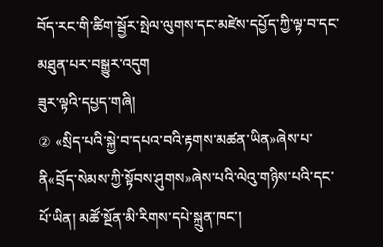བོད་རང་གི་ཚིག་སྦྱོར་སྤེལ་ལུགས་དང་མཛེས་དཔྱོད་ཀྱི་ལྟ་བ་དང་མཐུན་པར་བསྒྱུར་འདུག
ཟུར་ལྟའི་དཔྱད་གཞི།
② «སྲིད་པའི་སྐྱེ་བ་དཔའ་བའི་རྟགས་མཚན་ཡིན»ཞེས་པ་ནི«བྲོད་སེམས་ཀྱི་སྟོབས་ཤུགས»ཞེས་པའི་ལེའུ་གཉིས་པའི་དང་པོ་ཡིན། མཚོ་སྔོན་མི་རིགས་དཔེ་སྐྲུན་ཁང་།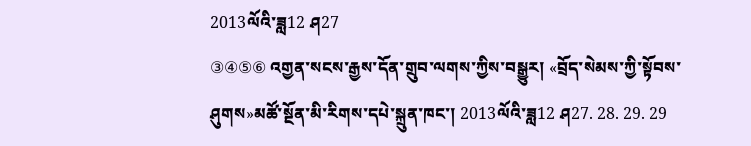2013ལོའི་ཟླ12 ཤ27
③④⑤⑥ འགྱན་སངས་རྒྱས་དོན་གྲུབ་ལགས་ཀྱིས་བསྒྱུར། «བྲོད་སེམས་ཀྱི་སྟོབས་ཤུགས»མཚོ་སྔོན་མི་རིགས་དཔེ་སྐྲུན་ཁང་། 2013ལོའི་ཟླ12 ཤ27. 28. 29. 29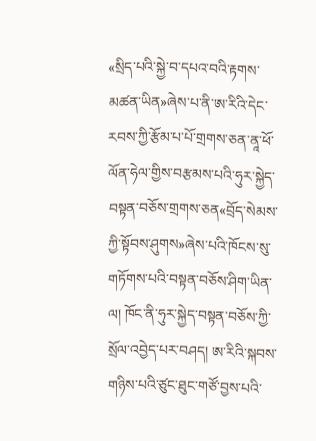«སྲིད་པའི་སྐྱེ་བ་དཔའ་བའི་རྟགས་མཚན་ཡིན»ཞེས་པ་ནི་ཨ་རིའི་དེང་རབས་ཀྱི་རྩོམ་པ་པོ་གྲགས་ཅན་ནཱ་ཕོ་ལོན་ཧེལ་གྱིས་བརྩམས་པའི་ཧུར་སྐྱེད་བསྟན་བཅོས་གྲགས་ཅན«བྲོད་སེམས་ཀྱི་སྟོབས་ཤུགས»ཞེས་པའི་ཁོངས་སུ་གཏོགས་པའི་བསྟན་བཅོས་ཤིག་ཡིན་ལ། ཁོང་ནི་ཧུར་སྐྱེད་བསྟན་བཅོས་ཀྱི་སྲོལ་འབྱེད་པར་བཤད། ཨ་རིའི་སྐབས་གཉིས་པའི་ཙུང་ཐུང་གཙོ་བྱས་པའི་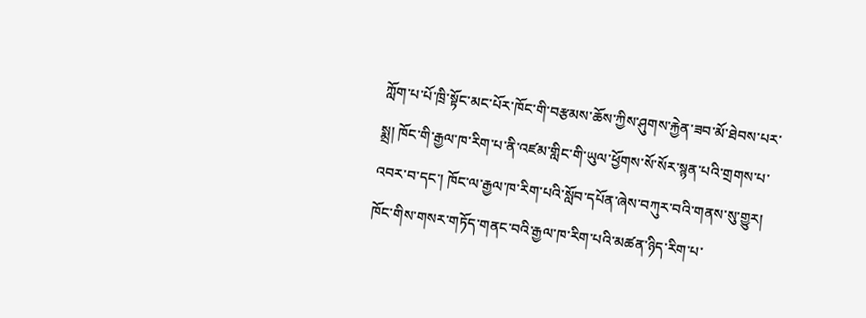ཀློག་པ་པོ་ཁྲི་སྟོང་མང་པོར་ཁོང་གི་བརྩམས་ཆོས་ཀྱིས་ཤུགས་རྐྱེན་ཟབ་མོ་ཐེབས་པར་སྨྲ། ཁོང་གི་རྒྱལ་ཁ་རིག་པ་ནི་འཛམ་གླིང་གི་ཡུལ་ཕྱོགས་སོ་སོར་སྙན་པའི་གྲགས་པ་འབར་བ་དང་། ཁོང་ལ་རྒྱལ་ཁ་རིག་པའི་སློབ་དཔོན་ཞེས་བཀུར་བའི་གནས་སུ་གྱུར། ཁོང་གིས་གསར་གཏོད་གནང་བའི་རྒྱལ་ཁ་རིག་པའི་མཚན་ཉིད་རིག་པ་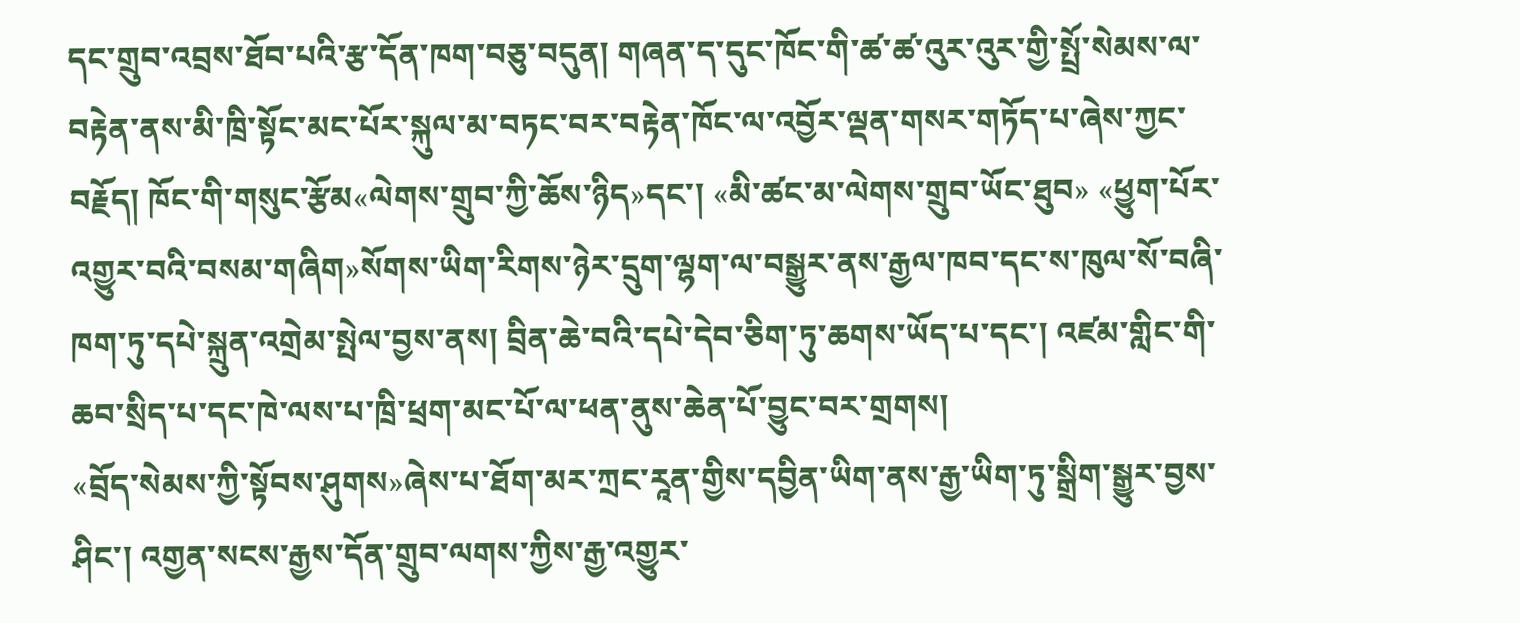དང་གྲུབ་འབྲས་ཐོབ་པའི་རྩ་དོན་ཁག་བཅུ་བདུན། གཞན་ད་དུང་ཁོང་གི་ཚ་ཚ་འུར་འུར་གྱི་སྤྲོ་སེམས་ལ་བརྟེན་ནས་མི་ཁྲི་སྟོང་མང་པོར་སྐུལ་མ་བཏང་བར་བརྟེན་ཁོང་ལ་འབྱོར་ལྡན་གསར་གཏོད་པ་ཞེས་ཀྱང་བརྗོད། ཁོང་གི་གསུང་རྩོམ«ལེགས་གྲུབ་ཀྱི་ཆོས་ཉིད»དང་། «མི་ཚང་མ་ལེགས་གྲུབ་ཡོང་ཐུབ» «ཕྱུག་པོར་འགྱུར་བའི་བསམ་གཞིག»སོགས་ཡིག་རིགས་ཉེར་དྲུག་ལྷག་ལ་བསྒྱུར་ནས་རྒྱལ་ཁབ་དང་ས་ཁུལ་སོ་བཞི་ཁག་ཏུ་དཔེ་སྐྲུན་འགྲེམ་སྤེལ་བྱས་ནས། བྲིན་ཆེ་བའི་དཔེ་དེབ་ཅིག་ཏུ་ཆགས་ཡོད་པ་དང་། འཛམ་གླིང་གི་ཆབ་སྲིད་པ་དང་ཁེ་ལས་པ་ཁྲི་ཕྲག་མང་པོ་ལ་ཕན་ནུས་ཆེན་པོ་བྱུང་བར་གྲགས།
«བྲོད་སེམས་ཀྱི་སྟོབས་ཤུགས»ཞེས་པ་ཐོག་མར་ཀྲང་རཱན་གྱིས་དབྱིན་ཡིག་ནས་རྒྱ་ཡིག་ཏུ་སྒྲིག་སྒྱུར་བྱས་ཤིང་། འགྱན་སངས་རྒྱས་དོན་གྲུབ་ལགས་ཀྱིས་རྒྱ་འགྱུར་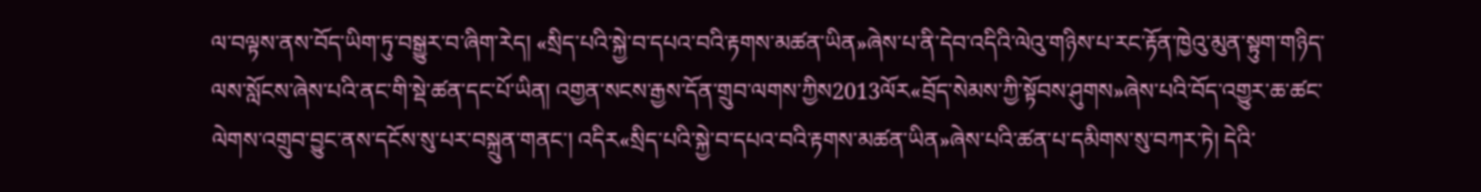ལ་བལྟས་ནས་བོད་ཡིག་ཏུ་བསྒྱུར་བ་ཞིག་རེད། «སྲིད་པའི་སྐྱེ་བ་དཔའ་བའི་རྟགས་མཚན་ཡིན»ཞེས་པ་ནི་དེབ་འདིའི་ལེའུ་གཉིས་པ་རང་རྟོན་ཁྱེའུ་མུན་སྟུག་གཉིད་ལས་སློངས་ཞེས་པའི་ནང་གི་སྡེ་ཚན་དང་པོ་ཡིན། འགྱན་སངས་རྒྱས་དོན་གྲུབ་ལགས་ཀྱིས2013ལོར«བྲོད་སེམས་ཀྱི་སྟོབས་ཤུགས»ཞེས་པའི་བོད་འགྱུར་ཆ་ཚང་ལེགས་འགྲུབ་བྱུང་ནས་དངོས་སུ་པར་བསྐྲུན་གནང་། འདིར«སྲིད་པའི་སྐྱེ་བ་དཔའ་བའི་རྟགས་མཚན་ཡིན»ཞེས་པའི་ཚན་པ་དམིགས་སུ་བཀར་ཏེ། དེའི་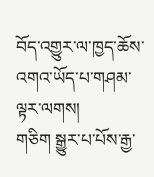བོད་འགྱུར་ལ་ཁྱད་ཆོས་འགའ་ཡོད་པ་གཤམ་ལྟར་ལགས།
གཅིག སྒྱུར་པ་པོས་རྒྱ་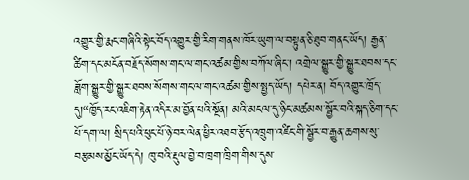འགྱུར་གྱི་རྨང་གཞིའི་སྟེང་བོད་འགྱུར་གྱི་རིག་གནས་ཁོར་ཡུག་ལ་བསྟུན་ཅི་ཐུབ་གནང་ཡོད། རྒྱན་ཚིག་དང་མངོན་བརྗོད་སོགས་གང་ལ་གང་འཚམ་གྱིས་བཀོལ་ཞིང་། འགྲེལ་སྒྱུར་གྱི་སྒྱུར་ཐབས་དང་ཟློག་སྒྱུར་གྱི་སྒྱུར་ཐབས་སོགས་གང་ལ་གང་འཚམ་གྱིས་སྤྱད་ཡོད། དཔེར་ན། བོད་འགྱུར་ཁྲོད་དུ།“ཁྱོད་རང་འཇིག་རྟེན་འདིར་མ་བྱོན་པའི་སྔོན། མའི་མངལ་དུ་ཉིང་མཚམས་སྦྱོར་བའི་སྐད་ཅིག་དང་པོ་དག་ལ། སྲིད་པའི་ཕུང་པོ་ཉེ་བར་ལེན་ཕྱིར་འཐབ་རྩོད་འཁྲུག་འཛིང་གི་སྦྱོར་བ་རྒྱུན་ཆགས་སུ་བརྩམས་མྱོང་ཡོད་དེ། ཁུ་བའི་རྡུལ་བྱེ་བ་ཁྲག་ཁྲིག་གིས་དུས་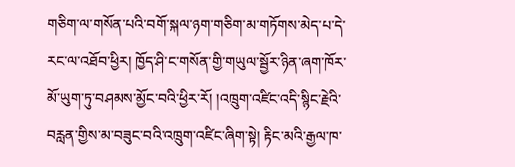གཅིག་ལ་གསོན་པའི་བགོ་སྐལ་ཉག་གཅིག་མ་གཏོགས་མེད་པ་དེ་རང་ལ་འཐོབ་ཕྱིར། ཁྱོད་ཤི་ང་གསོན་གྱི་གཡུལ་སྦྱོར་ཉིན་ཞག་ཁོར་མོ་ཡུག་ཏུ་བཤམས་མྱོང་བའི་ཕྱིར་རོ། །འཁྲུག་འཛིང་འདི་སྙིང་རྗེའི་བརླན་གྱིས་མ་བཟུང་བའི་འཁྲུག་འཛིང་ཞིག་སྟེ། རྟིང་མའི་རྒྱལ་ཁ་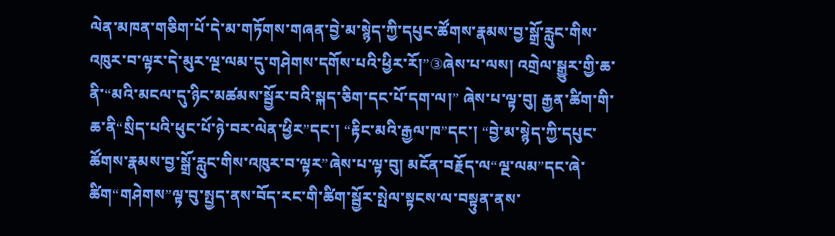ལེན་མཁན་གཅིག་པོ་དེ་མ་གཏོགས་གཞན་བྱེ་མ་སྙེད་ཀྱི་དཔུང་ཚོགས་རྣམས་བྱ་སྒྲོ་རླུང་གིས་འཁུར་བ་ལྟར་དེ་མུར་ལྔ་ལམ་དུ་གཤེགས་དགོས་པའི་ཕྱིར་རོ།”③ཞེས་པ་ལས། འགྲེལ་སྒྱུར་གྱི་ཆ་ནི་“མའི་མངལ་དུ་ཉིང་མཚམས་སྦྱོར་བའི་སྐད་ཅིག་དང་པོ་དག་ལ།” ཞེས་པ་ལྟ་བུ། རྒྱན་ཚིག་གི་ཆ་ནི“སྲིད་པའི་ཕུང་པོ་ཉེ་བར་ལེན་ཕྱིར”དང་། “རྟིང་མའི་རྒྱལ་ཁ”དང་། “བྱེ་མ་སྙེད་ཀྱི་དཔུང་ཚོགས་རྣམས་བྱ་སྒྲོ་རླུང་གིས་འཁུར་བ་ལྟར”ཞེས་པ་ལྟ་བུ། མངོན་བརྗོད་ལ“ལྔ་ལམ”དང་ཞེ་ཚིག“གཤེགས”ལྟ་བུ་སྤྱད་ནས་བོད་རང་གི་ཚིག་སྦྱོར་སྤེལ་སྟངས་ལ་བསྟུན་ནས་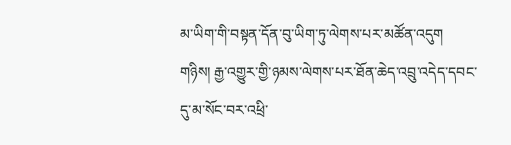མ་ཡིག་གི་བསྟན་དོན་བུ་ཡིག་ཏུ་ལེགས་པར་མཚོན་འདུག
གཉིས། རྒྱ་འགྱུར་གྱི་ཉམས་ལེགས་པར་ཐོན་ཆེད་འབྲུ་འདེད་དབང་དུ་མ་སོང་བར་འཕྲི་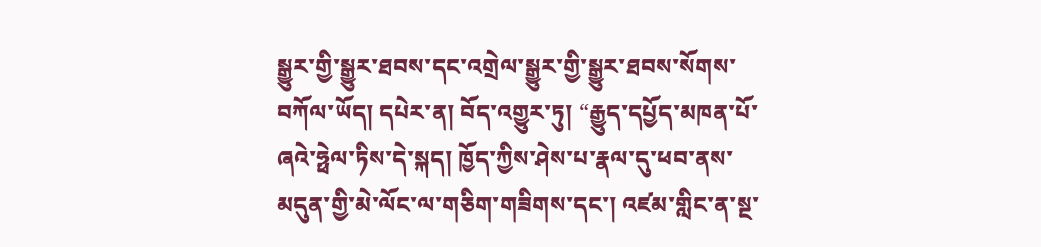སྒྱུར་གྱི་སྒྱུར་ཐབས་དང་འགྲེལ་སྒྱུར་གྱི་སྒྱུར་ཐབས་སོགས་བཀོལ་ཡོད། དཔེར་ན། བོད་འགྱུར་ཏུ། “རྒྱུད་དཔྱོད་མཁན་པོ་ཞའེ་ཧྥེལ་ཏིས་དེ་སྐད། ཁྱོད་ཀྱིས་ཤེས་པ་རྣལ་དུ་ཕབ་ནས་མདུན་གྱི་མེ་ལོང་ལ་གཅིག་གཟིགས་དང་། འཛམ་གླིང་ན་སྔ་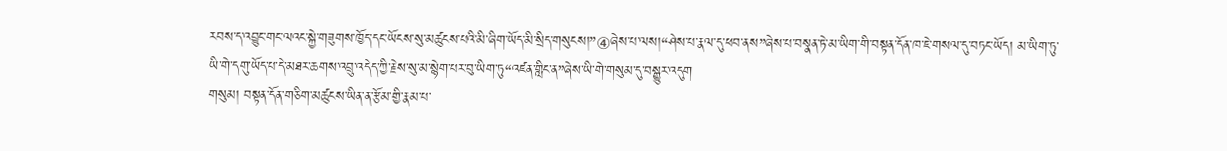རབས་ད་འབྱུང་གང་ལའང་སྐྱེ་གཟུགས་ཁྱོད་དང་ཡོངས་སུ་མཚུངས་པའི་མི་ཞིག་ཡོད་མི་སྲིད་གསུངས།”④ཞེས་པ་ལས།“ཤེས་པ་རྣལ་དུ་ཕབ་ནས”ཞེས་པ་བསྣན་ཏེ་མ་ཡིག་གི་བསྟན་དོན་ཁ་ཇེ་གསལ་དུ་བཏང་ཡོད། མ་ཡིག་ཏུ་ཡི་གེ་དགུ་ཡོད་པ་དེ་མཐར་ཆགས་འབྲུ་འདེད་ཀྱི་རྗེས་སུ་མ་སྙེག་པར་བུ་ཡིག་ཏུ“འཛན་གླིང་ན”ཞེས་ཡི་གེ་གསུམ་དུ་བསྒྱུར་འདུག
གསུམ། བསྟན་དོན་གཅིག་མཚུངས་ཡིན་ན་རྩོམ་གྱི་རྣམ་པ་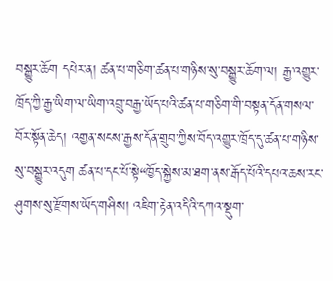བསྒྱུར་ཆོག དཔེར་ན། ཚན་པ་གཅིག་ཚན་པ་གཉིས་སུ་བསྒྱུར་ཆོག་ལ། རྒྱ་འགྱུར་ཁྲོད་ཀྱི་རྒྱ་ཡིག་ལ་ཡིག་འབྲུ་བརྒྱ་ཡོད་པའི་ཚན་པ་གཅིག་གི་བསྟན་དོན་གསལ་བོར་སྟོན་ཆེད། འགྱན་སངས་རྒྱས་དོན་གྲུབ་ཀྱིས་བོད་འགྱུར་ཁྲོད་དུ་ཚན་པ་གཉིས་སུ་བསྒྱུར་འདུག ཚན་པ་དང་པོ་སྟེ“ཁྱོད་སྐྱེས་མ་ཐག་ནས་རྒོད་པོའི་དཔའ་ཆས་རང་ཤུགས་སུ་རྫོགས་ཡོད་གཤིས། འཇིག་རྟེན་འདིའི་དཀའ་སྡུག་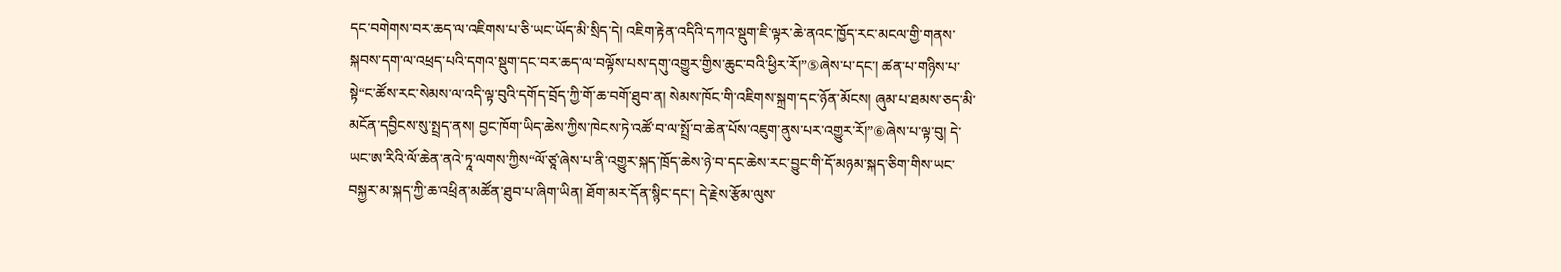དང་བགེགས་བར་ཆད་ལ་འཇིགས་པ་ཅི་ཡང་ཡོད་མི་སྲིད་དེ། འཇིག་རྟེན་འདིའི་དཀའ་སྡུག་ཇི་ལྟར་ཆེ་ནའང་ཁྱོད་རང་མངལ་གྱི་གནས་སྐབས་དག་ལ་འཕྲད་པའི་དགའ་སྡུག་དང་བར་ཆད་ལ་བལྟོས་པས་དགུ་འགྱུར་གྱིས་ཆུང་བའི་ཕྱིར་རོ།”⑤ཞེས་པ་དང་། ཚན་པ་གཉིས་པ་སྟེ“ང་ཚོས་རང་སེམས་ལ་འདི་ལྟ་བུའི་དགོད་བྲོད་ཀྱི་གོ་ཆ་བགོ་ཐུབ་ན། སེམས་ཁོང་གི་འཇིགས་སྐྲག་དང་ཉོན་མོངས། ཞུམ་པ་ཐམས་ཅད་མི་མངོན་དབྱིངས་སུ་སྤྲད་ནས། བྱང་ཁོག་ཡིད་ཆེས་ཀྱིས་ཁེངས་ཏེ་འཚོ་བ་ལ་སྤྲོ་བ་ཆེན་པོས་འཇུག་ནུས་པར་འགྱུར་རོ།”⑥ཞེས་པ་ལྟ་བུ། དེ་ཡང་ཨ་རིའི་ལོ་ཆེན་ནའེ་ཏཱ་ལགས་ཀྱིས“ལོ་ཙཱ་ཞེས་པ་ནི་འགྱུར་སྐད་ཁྲོད་ཆེས་ཉེ་བ་དང་ཆེས་རང་བྱུང་གི་དོ་མཉམ་སྐད་ཅིག་གིས་ཡང་བསྐྱར་མ་སྐད་ཀྱི་ཆ་འཕྲིན་མཚོན་ཐུབ་པ་ཞིག་ཡིན། ཐོག་མར་དོན་སྙིང་དང་། དེ་རྗེས་རྩོམ་ལུས་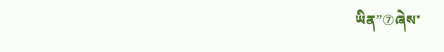ཡིན”⑦ཞེས་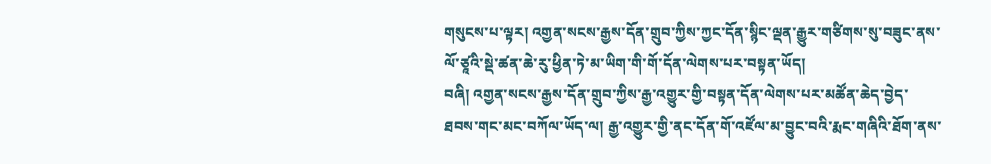གསུངས་པ་ལྟར། འགྱན་སངས་རྒྱས་དོན་གྲུབ་ཀྱིས་ཀྱང་དོན་སྙིང་ལྡན་རྒྱུར་གཙིགས་སུ་བཟུང་ནས་ལོ་ཙཱའི་སྡེ་ཚན་ཆེ་རུ་ཕྱིན་ཏེ་མ་ཡིག་གི་གོ་དོན་ལེགས་པར་བསྟན་ཡོད།
བཞི། འགྱན་སངས་རྒྱས་དོན་གྲུབ་ཀྱིས་རྒྱ་འགྱུར་གྱི་བསྟན་དོན་ལེགས་པར་མཚོན་ཆེད་བྱེད་ཐབས་གང་མང་བཀོལ་ཡོད་ལ། རྒྱ་འགྱུར་གྱི་ནང་དོན་གོ་འཛོལ་མ་བྱུང་བའི་རྨང་གཞིའི་ཐོག་ནས་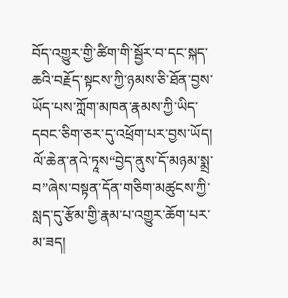བོད་འགྱུར་གྱི་ཚིག་གི་སྦྱོར་བ་དང་སྐད་ཆའི་བརྗོད་སྟངས་ཀྱི་ཉམས་ཅི་ཐོན་བྱས་ཡོད་པས་ཀློག་མཁན་རྣམས་ཀྱི་ཡིད་དབང་ཅིག་ཅར་དུ་འཕྲོག་པར་བྱས་ཡོད། ལོ་ཆེན་ནའེ་ཏཱས“བྱེད་ནུས་དོ་མཉམ་སྨྲ་བ”ཞེས་བསྟན་དོན་གཅིག་མཚུངས་ཀྱི་སླད་དུ་རྩོམ་གྱི་རྣམ་པ་འགྱུར་ཆོག་པར་མ་ཟད།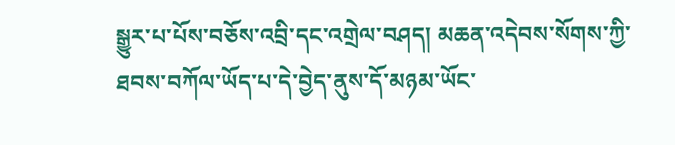སྒྱུར་པ་པོས་བཅོས་འབྲི་དང་འགྲེལ་བཤད། མཆན་འདེབས་སོགས་ཀྱི་ཐབས་བཀོལ་ཡོད་པ་དེ་བྱེད་ནུས་དོ་མཉམ་ཡོང་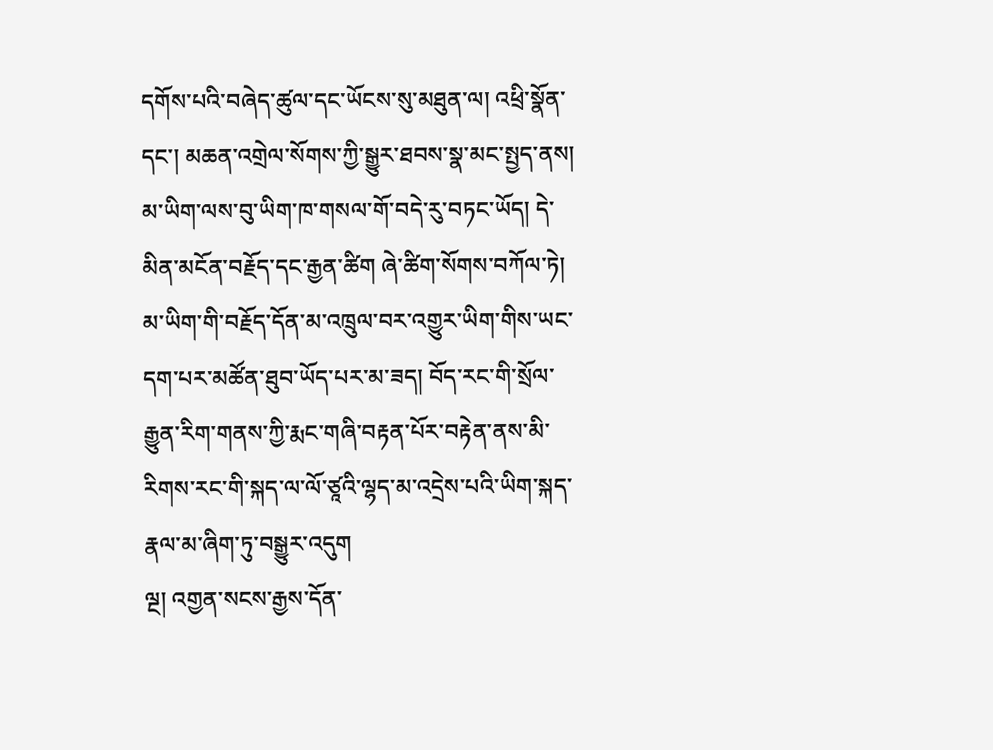དགོས་པའི་བཞེད་ཚུལ་དང་ཡོངས་སུ་མཐུན་ལ། འཕྲི་སྣོན་དང་། མཆན་འགྲེལ་སོགས་ཀྱི་སྒྱུར་ཐབས་སྣ་མང་སྤྱད་ནས། མ་ཡིག་ལས་བུ་ཡིག་ཁ་གསལ་གོ་བདེ་རུ་བཏང་ཡོད། དེ་མིན་མངོན་བརྗོད་དང་རྒྱན་ཚིག ཞེ་ཚིག་སོགས་བཀོལ་ཏེ། མ་ཡིག་གི་བརྗོད་དོན་མ་འཁྲུལ་བར་འགྱུར་ཡིག་གིས་ཡང་དག་པར་མཚོན་ཐུབ་ཡོད་པར་མ་ཟད། བོད་རང་གི་སྲོལ་རྒྱུན་རིག་གནས་ཀྱི་རྨང་གཞི་བརྟན་པོར་བརྟེན་ནས་མི་རིགས་རང་གི་སྐད་ལ་ལོ་ཙཱའི་ལྷད་མ་འདྲེས་པའི་ཡིག་སྐད་རྣལ་མ་ཞིག་ཏུ་བསྒྱུར་འདུག
ལྔ། འགྱན་སངས་རྒྱས་དོན་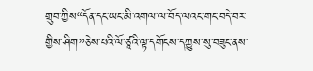གྲུབ་ཀྱིས“དོན་དང་ཡང་མི་འགལ་ལ་བོད་ལའང་གང་བདེ་བར་གྱིས་ཤིག”ཅེས་པའི་ལོ་ཙཱའི་ལྟ་དགོངས་དཀྱུས་སུ་བཟུང་ནས་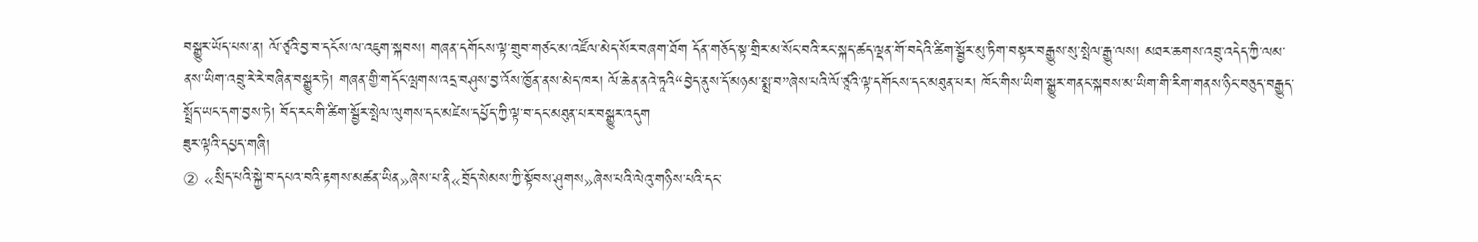བསྒྱུར་ཡོད་པས་ན། ལོ་ཙྭའི་བྱ་བ་དངོས་ལ་འཇུག་སྐབས། གཞན་དགོངས་ལྟ་གྲུབ་གཙང་མ་འཛོལ་མེད་སོར་བཞག་ཐོག དོན་གཅོད་སྟ་གྲིར་མ་སོང་བའི་རང་སྐད་ཚད་ལྡན་གོ་བདེའི་ཚིག་སྦྱོར་མུ་ཏིག་བསྟར་བརྒྱུས་སུ་སྤེལ་རྒྱུ་ལས། མཐར་ཆགས་འབྲུ་འདེད་ཀྱི་ལམ་ནས་ཡིག་འབྲུ་རེ་རེ་བཞིན་བསྒྱུར་ཏེ། གཞན་གྱི་གདོང་ལྤགས་འདྲ་བཤུས་བྱ་འོས་ཁྱོན་ནས་མེད་ཁར། ལོ་ཆེན་ནའེ་ཏཱའི“བྱེད་ནུས་དོ་མཉམ་སྨྲ་བ”ཞེས་པའི་ལོ་ཙཱའི་ལྟ་དགོངས་དང་མཐུན་པར། ཁོང་གིས་ཡིག་སྒྱུར་གནང་སྐབས་མ་ཡིག་གི་རིག་གནས་ཉིང་བཅུད་བརྒྱུད་སྤྲོད་ཡང་དག་བྱས་ཏེ། བོད་རང་གི་ཚིག་སྦྱོར་སྤེལ་ལུགས་དང་མཛེས་དཔྱོད་ཀྱི་ལྟ་བ་དང་མཐུན་པར་བསྒྱུར་འདུག
ཟུར་ལྟའི་དཔྱད་གཞི།
② «སྲིད་པའི་སྐྱེ་བ་དཔའ་བའི་རྟགས་མཚན་ཡིན»ཞེས་པ་ནི«བྲོད་སེམས་ཀྱི་སྟོབས་ཤུགས»ཞེས་པའི་ལེའུ་གཉིས་པའི་དང་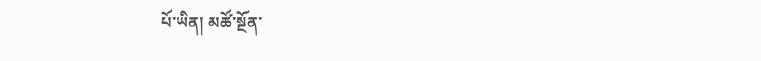པོ་ཡིན། མཚོ་སྔོན་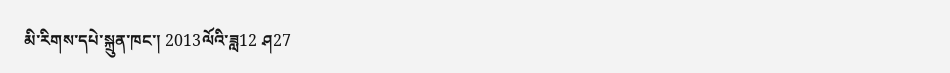མི་རིགས་དཔེ་སྐྲུན་ཁང་། 2013ལོའི་ཟླ12 ཤ27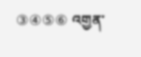③④⑤⑥ འགྱན་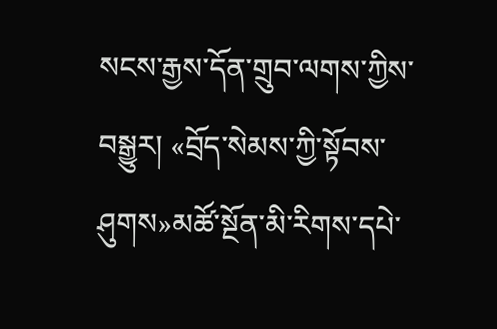སངས་རྒྱས་དོན་གྲུབ་ལགས་ཀྱིས་བསྒྱུར། «བྲོད་སེམས་ཀྱི་སྟོབས་ཤུགས»མཚོ་སྔོན་མི་རིགས་དཔེ་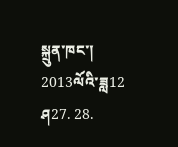སྐྲུན་ཁང་། 2013ལོའི་ཟླ12 ཤ27. 28.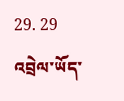29. 29
འབྲེལ་ཡོད་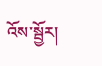འོས་སྦྱོར།